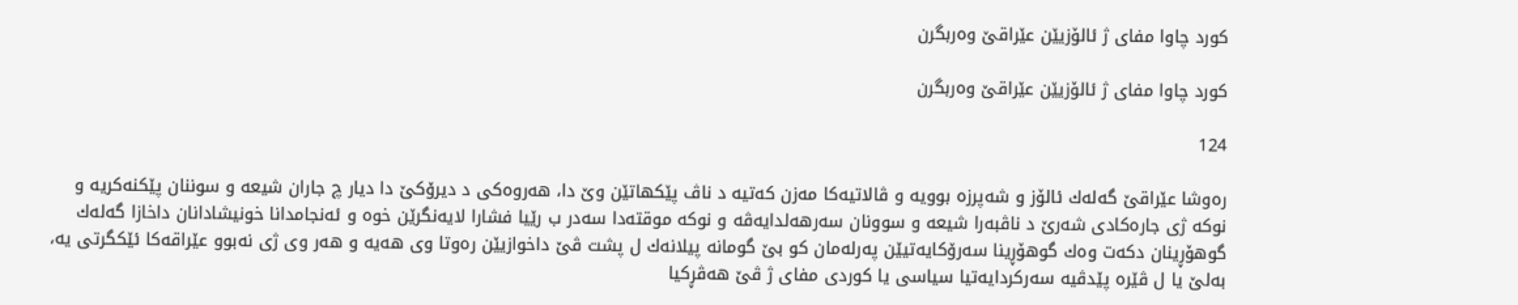كورد چاوا مفای ژ ئالۆزیێن عێراقێ وه‌ربگرن

كورد چاوا مفای ژ ئالۆزیێن عێراقێ وه‌ربگرن

124

ره‌وشا عێراقێ گه‌له‌ك ئالۆز و شه‌پرزه‌ بوویه‌ و ڤالاتیه‌كا مه‌زن كه‌تیه‌ د ناڤ پێكهاتێن وێ دا، هه‌روه‌كی د دیرۆكێ دا دیار چ جاران شیعه‌ و سوننان پێكنه‌كریه‌ و نوكه‌ ژی جاره‌كادی شه‌رێ د ناڤبه‌را شیعه‌ و سوونان سه‌رهه‌لدایه‌ڤه‌ و نوكه‌ موقته‌دا سه‌در ب رێیا فشارا لایه‌نگرێن خوه‌ و ئه‌نجامدانا خونیشادانان داخازا گه‌له‌ك گوهۆڕینان دكه‌ت وه‌ك گوهۆڕینا سه‌رۆكایه‌تیێن په‌رله‌مان كو بێ گومانه‌ پیلانه‌ك ل پشت ڤێ داخوازیێن ره‌وتا وی هه‌یه‌ و هه‌ر وی ژی نه‌بوو عێراقه‌كا ئێكگرتی یه‌، به‌لێ یا ل ڤێره‌ پێدڤیه‌ سه‌ركردایه‌تیا سیاسی یا كوردی مفای ژ ڤێ هه‌ڤڕكیا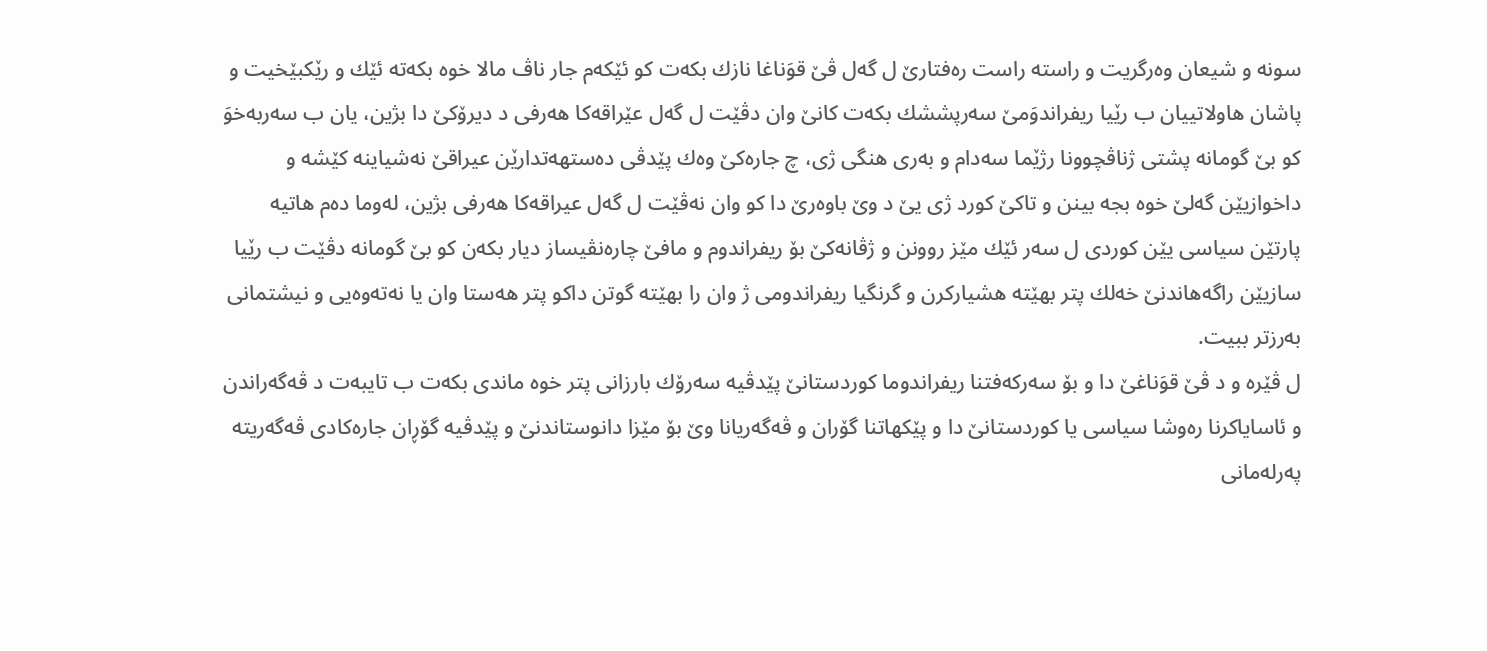سونه‌ و شیعان وه‌رگریت و راسته‌ راست ره‌فتارێ ل گه‌ل ڤێ قوَناغا نازك بكه‌ت كو ئێكه‌م جار ناڤ مالا خوه‌ بكه‌ته‌ ئێك و رێكبێخیت و پاشان هاولاتییان ب رێیا ریفراندوَمێ سه‌رپششك بكه‌ت كانێ وان دڤێت ل گه‌ل عێراقه‌كا هه‌رفی د دیرۆكێ دا بژین، یان ب سه‌ربه‌خوَ كو بێ گومانه‌ پشتی ژناڤچوونا رژێما سه‌دام و به‌ری هنگی ژی، چ جاره‌كێ وه‌ك پێدڤی ده‌ستهه‌تدارێن عیراقێ نه‌شیاینه‌ كێشه‌ و داخوازیێن گه‌لێ خوه‌ بجه بینن و تاكێ كورد ژی یێ د وێ باوه‌رێ دا كو وان نه‌ڤێت ل گه‌ل عیراقه‌كا هه‌رفی بژین، له‌وما ده‌م هاتیه‌ پارتێن سیاسی یێن كوردی ل سه‌ر ئێك مێز روونن و ژڤانه‌كێ بۆ ریفراندوم و مافێ چاره‌نڤیساز دیار بكه‌ن كو بێ گومانه‌ دڤێت ب رێیا سازیێن راگه‌هاندنێ خه‌لك پتر بهێته‌ هشیاركرن و گرنگیا ریفراندومی ژ وان را بهێته‌ گوتن داكو پتر هه‌ستا وان یا نه‌ته‌وه‌یی و نیشتمانی به‌رزتر ببیت.
ل ڤێره‌ و د ڤێ قوَناغێ دا و بۆ سه‌ركه‌فتنا ریفراندوما كوردستانێ پێدڤیه‌ سه‌رۆك بارزانی پتر خوه‌ ماندی بكه‌ت ب تایبه‌ت د ڤه‌گه‌راندن و ئاسایاكرنا ره‌وشا سیاسی یا كوردستانێ دا و پێكهاتنا گۆران و ڤه‌گه‌ریانا وێ بۆ مێزا دانوستاندنێ و پێدڤیه‌ گۆڕان جاره‌كادی ڤه‌گه‌ریته‌ په‌رله‌مانی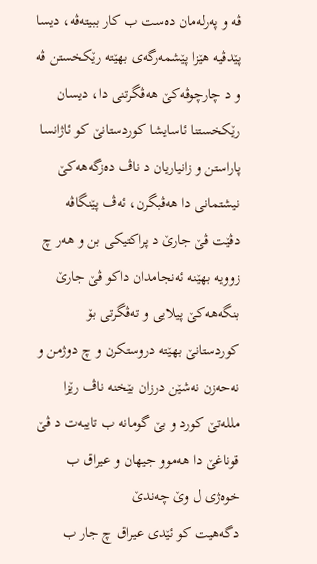ڤه‌ و په‌رله‌مان ده‌ست ب كار ببیته‌ڤه‌، دیسا پێدڤیه‌ هێزا پێشمه‌رگه‌ی بهێته‌ رێكخستن ڤه‌ و د چارچوڤه‌كێ هه‌ڤگرتنی دا، دیسان رێكخستنا ئاسایشا كوردستانێ كو ئاژانسا پاراستن و زانیاریان د ناڤ ده‌زگه‌هه‌كێ نیشتمانی دا هه‌ڤبگرن، ئه‌ڤ پێنگاڤه‌ دڤێت ڤێ جارێ د پراكتیكی بن و هه‌ر چ زوویه‌ بهێنه‌ ئه‌نجامدان داكو ڤێ جارێ بنگه‌هه‌كێ پیلایی و ته‌ڤگرتی بۆ كوردستانێ بهێته‌ دروستكرن و چ دوژمن و نه‌حه‌زن نه‌شێن درزان بێخنه‌ ناڤ رێزا ملله‌تێ كورد و بێ گومانه‌ ب تایبه‌ت د ڤێ قوناغێ دا هه‌موو جیهان و عیراق ب خوه‌ژی ل وێ چه‌ندێ
دگه‌هیت كو ئێدی عیراق چ جار ب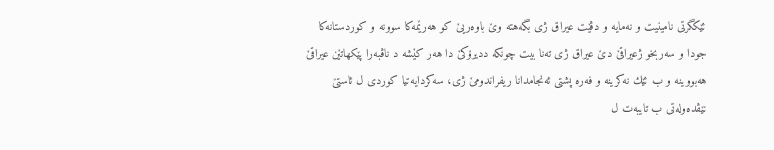ئێكگرتی نامینیت و نه‌مایه‌ و دڤێت عیراق ژی بگه‌هته‌ وێ باوه‌ریێ كو هه‌رێمه‌كا سوونه‌ و كوردستانه‌كا جودا و سه‌ربخو ژعیراقێ دێ عیراق ژی ته‌نا بیت چونكه‌ ددیرۆكێ دا هه‌ر كێشه‌ د ناڤبه‌را پێكهاتێن عیراقێ هه‌بووینه‌ و ب ئێك نه‌كرینه‌ و فه‌ره‌ پشتی ئه‌نجامدانا ریفراندومێ ژی، سه‌كردایه‌تیا كوردی ل ئاستێ نێڤده‌وله‌تی ب تایبه‌ت ل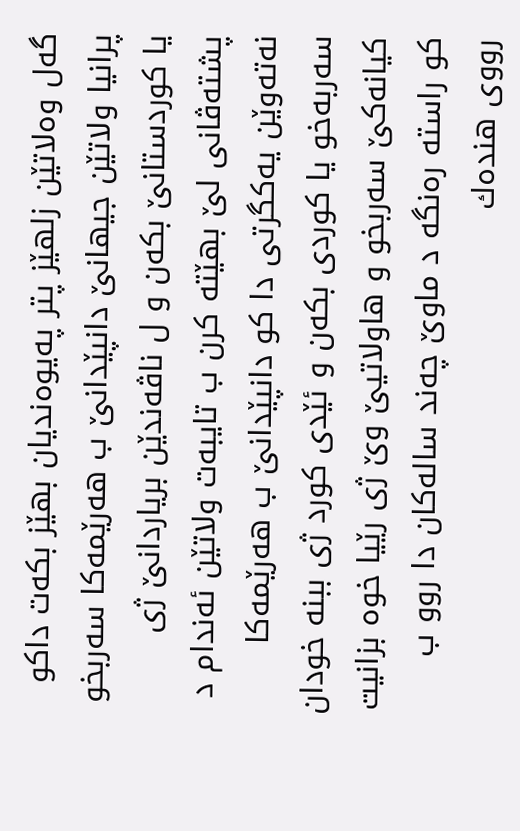گه‌ل وه‌لاتێن زلهێز پتر په‌یوه‌ندیان بهێز بكه‌ت داكو پرانیا ولاتێن جیهانێ دانپێدانێ ب هه‌رێمه‌كا سه‌ربخو یا كوردستانێ بكه‌ن و ل ناڤه‌ندێن بریاردانێ ژی پشته‌ڤانی لێ بهێته‌ كرن ب تایبه‌ت ولاتێن ئه‌ندام د نه‌ته‌وێن یه‌كگرتی دا كو دانپێدانێ ب هه‌رێمه‌كا سه‌ربه‌خو یا كوردی بكه‌ن و ئێدی كورد ژی ببنه‌ خودان كیانه‌كێ سه‌ربخو و هاولاتیێ وێ ژی رێیا خوه‌ بزانیت كو راسته‌ ره‌نگه‌ د ماوێ چه‌ند ساله‌كان دا روو ب رووی هنده‌ك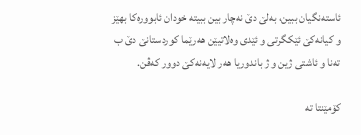ئاسته‌نگیان ببین، به‌لێ دێ نه‌چار بین ببیته‌ خودان ئابووره‌كا بهێز و كیانه‌كێ ئێكگرتی و ئێدی وه‌لاتیێن هه‌رێما كوردستانێ دێ ب ته‌نا و ئاشتی ژین و ژ باندوریا هه‌ر لایه‌نه‌كێ دوور كه‌ڤن.

کۆمێنتا تە